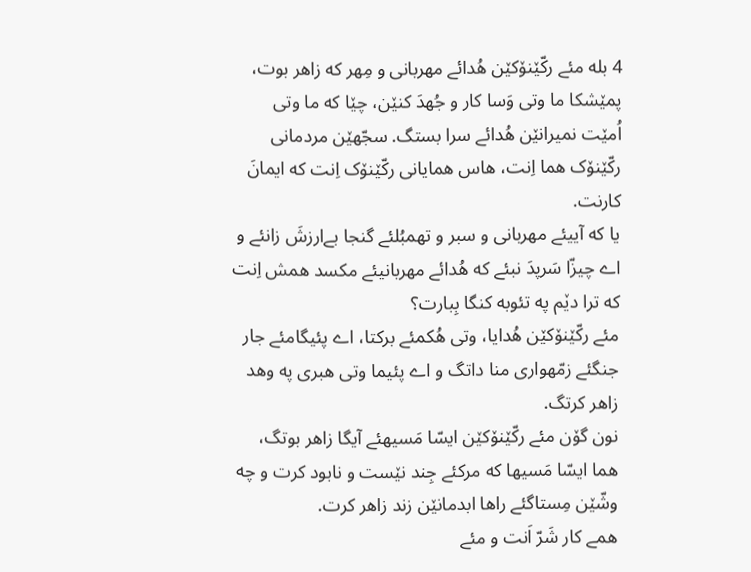4 بله مئے رکّێنۆکێن هُدائے مهربانی و مِهر که زاهر بوت،
پمێشکا ما وتی وَسا کار و جُهدَ کنێن، چێا که ما وتی اُمێت نمیرانێن هُدائے سرا بستگ. سجّهێن مردمانی رکّێنۆک هما اِنت، هاس همایانی رکّێنۆک اِنت که ایمانَ کارنت.
یا که آییئے مهربانی و سبر و تهمبُلئے گنجا بےارزشَ زانئے و اے چیزّا سَرپدَ نبئے که هُدائے مهربانیئے مکسد همش اِنت که ترا دێم په تئوبه کنگا بِبارت؟
مئے رکّێنۆکێن هُدایا، وتی هُکمئے برکتا، اے پئیگامئے جار جنگئے زمّهواری منا داتگ و اے پئیما وتی هبری په وهد زاهر کرتگ.
نون گۆن مئے رکّێنۆکێن ایسّا مَسیهئے آیگا زاهر بوتگ، هما ایسّا مَسیها که مرکئے جِند نێست و نابود کرت و چه وشّێن مِستاگئے راها ابدمانێن زند زاهر کرت.
همے کار شَرّ اَنت و مئے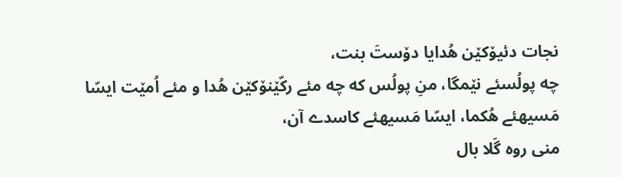نجات دئیۆکێن هُدایا دۆستَ بنت،
چه پولُسئے نێمگا، منِ پولُس که چه مئے رکّێنۆکێن هُدا و مئے اُمێت ایسّا مَسیهئے هُکما، ایسّا مَسیهئے کاسدے آن،
منی روه گَلا بال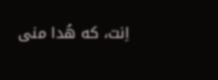اِنت، که هُدا منی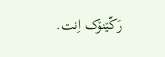رَکّێنۆک اِنت.